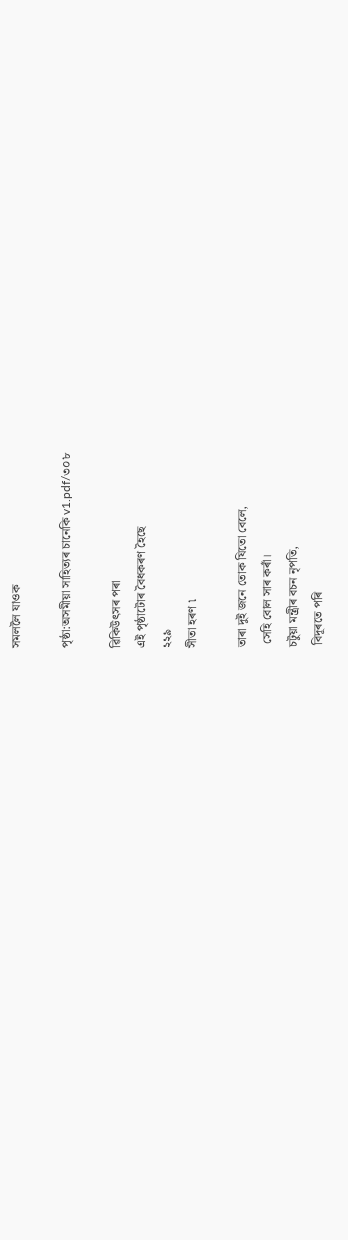সমললৈ যাওক

পৃষ্ঠা:অসমীয়া সাহিত্যৰ চানেকি v1.pdf/৩০৮

ৱিকিউৎসৰ পৰা
এই পৃষ্ঠাটোৰ বৈধকৰণ হৈছে
২২৯
সীতা হৰণ ৷

তাৰা দুই জনে তোক যিতো বেলে,
 সেহি বোল সাৰ কৰাঁ।
চটুয়া মন্ত্ৰীৰ বচন নৃপতি,
 বিদূৰতে পৰি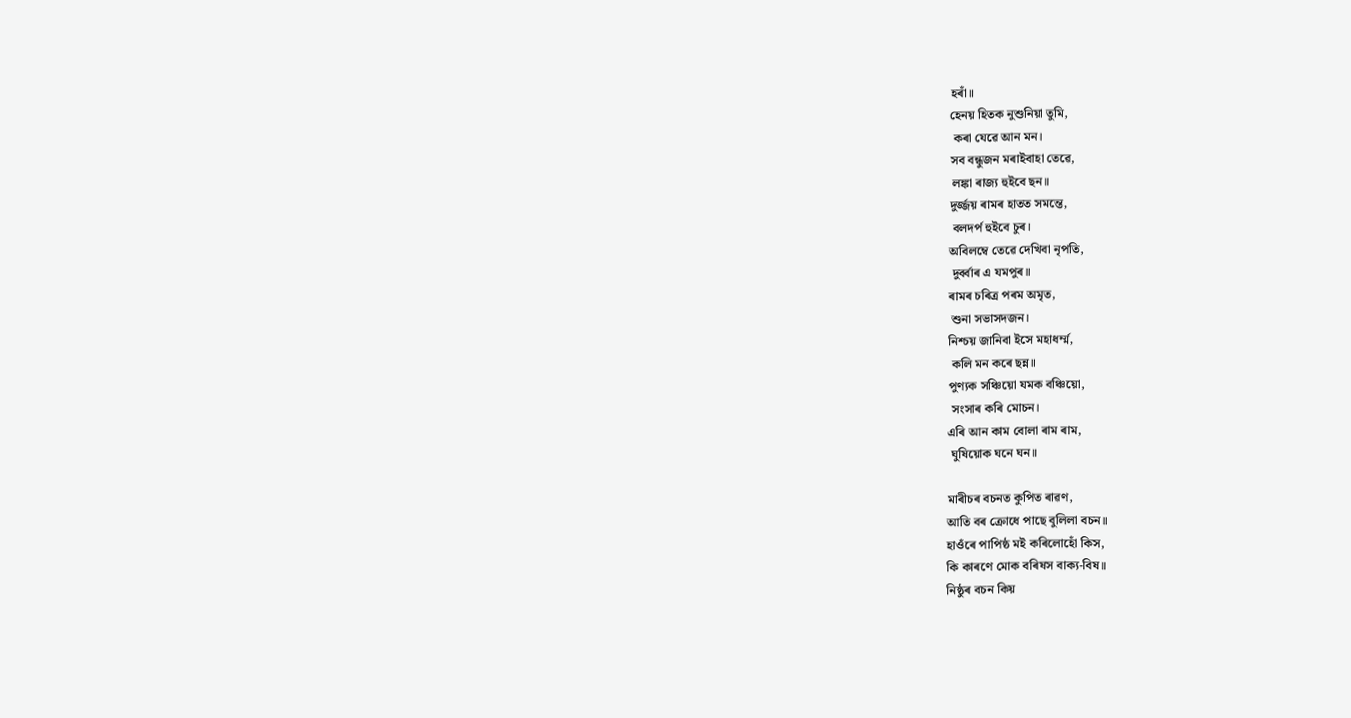হৰাঁ॥
হেনয় হিতক নুশুনিয়া তুমি,
 কৰা যেৱে আন মন।
সব বন্ধুজন মৰাইবাহা তেৱে,
 লঙ্কা ৰাজ্য হুইবে ছন॥
দুৰ্জ্জয় ৰামৰ হাতত সমন্তে,
 বলদৰ্প হুইবে চুৰ।
অবিলম্বে তেৱে দেখিবা নৃপতি,
 দুৰ্ব্বাৰ এ যমপুৰ॥
ৰামৰ চৰিত্ৰ পৰম অমৃত,
 শুনা সভাসদজন।
নিশ্চয় জানিবা ইসে মহাধৰ্ম্ম,
 কলি মন কৰে ছন্ন॥
পুণ্যক সঞ্চিয়ো যমক বঞ্চিয়ো,
 সংসাৰ কৰি মোচন।
এৰি আন কাম বোলা ৰাম ৰাম,
 ঘুষিয়োক ঘনে ঘন॥

মাৰীচৰ বচনত কুপিত ৰাৱণ,
আতি বৰ ক্ৰোধে পাছে বুলিলা বচন॥
হাওঁৰে পাপিষ্ঠ মই কৰিলোহোঁ কিস,
কি কাৰণে মোক বৰিষস বাক্য-বিষ॥
নিষ্ঠুৰ বচন কিয়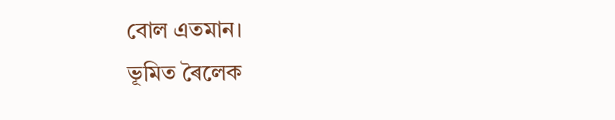বোল এতমান।
ভূমিত ৰৈলেক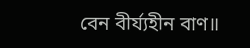বেন বীৰ্য্যহীন বাণ॥